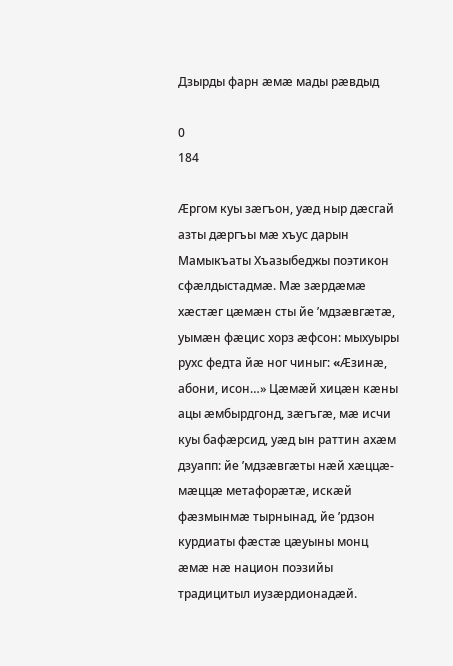Дзырды фарн æмæ мады рæвдыд

0
184

Æргом куы зæгъон, уæд ныр дæсгай азты дæргъы мæ хъус дарын Мамыкъаты Хъазыбеджы поэтикон сфæлдыстадмæ. Мæ зæрдæмæ хæстæг цæмæн сты йе ’мдзæвгæтæ, уымæн фæцис хорз æфсон: мыхуыры рухс федта йæ ног чиныг: «Æзинæ, абони, исон…» Цæмæй хицæн кæны ацы æмбырдгонд, зæгъгæ, мæ исчи куы бафæрсид, уæд ын раттин ахæм дзуапп: йе ’мдзæвгæты нæй хæццæ-мæццæ метафорæтæ, искæй фæзмынмæ тырнынад, йе ’рдзон курдиаты фæстæ цæуыны монц æмæ нæ национ поэзийы традицитыл иузæрдионадæй.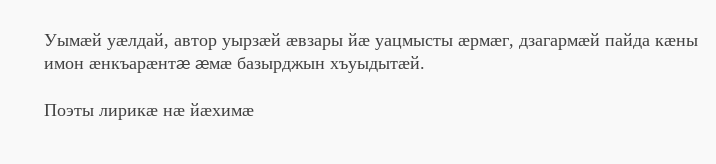Уымæй уæлдай, автор уырзæй æвзары йæ уацмысты æрмæг, дзагармæй пайда кæны имон æнкъарæнтæ æмæ базырджын хъуыдытæй.

Поэты лирикæ нæ йæхимæ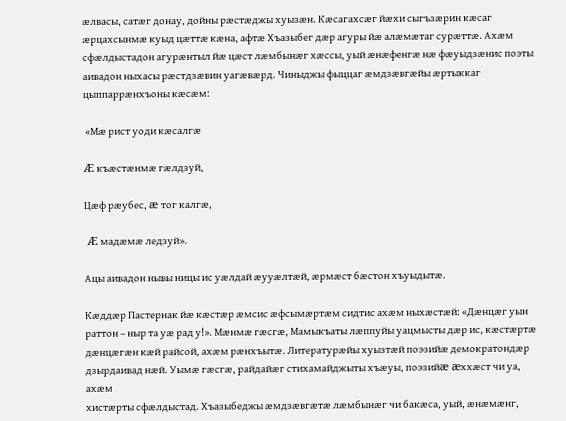æлвасы, сатæг донау, дойны рæстæджы хуызæн. Кæсагахсæг йæхи сыгъзæрин кæсаг æрцахсынмæ куыд цæттæ кæна, афтæ Хъазыбег дæр агуры йæ алæмæтаг сурæттæ. Ахæм сфæлдыстадон агурæнтыл йæ цæст лæмбынæг хæссы, уый æнæфенгæ нæ фæуыдзæнис поэты аивадон ныхасы рæстдзæвин уагæвæрд. Чиныджы фыццаг æмдзæвгæйы æртыккаг цыппаррæнхъоны кæсæм:

 «Мæ рист уоди кæсалгæ

Æ къæстæнмæ гæлдзуй,

Цæф рæубес, æ тог калгæ,

 Æ мадæмæ ледзуй».

Ацы аивадон нывы ницы ис уæлдай æууæлтæй, æрмæст бæстон хъуыдытæ.

Кæддæр Пастернак йæ кæстæр æмсис æфсымæртæм сидтис ахæм ныхæстæй: «Дæнцæг уын раттон – ныр та уæ рад у!». Мæнмæ гæсгæ, Мамыкъаты лæппуйы уацмысты дæр ис, кæстæртæ дæнцæгæн кæй райсой, ахæм рæнхъытæ. Литературæйы хуызтæй поэзийæ демократондæр дзырдаивад нæй. Уымæ гæсгæ, райдайæг стихамайджыты хъæуы, поэзийæ æххæст чи уа, ахæм
хистæрты сфæлдыстад. Хъазыбеджы æмдзæвгæтæ лæмбынæг чи бакæса, уый, æнæмæнг,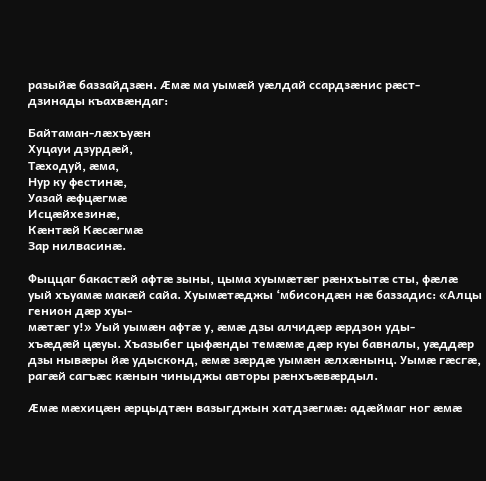разыйæ баззайдзæн. Æмæ ма уымæй уæлдай ссардзæнис рæст-
дзинады къахвæндаг:

Байтаман-лæхъуæн
Хуцауи дзурдæй,
Тæходуй, æма,
Нур ку фестинæ,
Уазай æфцæгмæ
Исцæйхезинæ,
Кæнтæй Кæсæгмæ
Зар нилвасинæ.

Фыццаг бакастæй афтæ зыны, цыма хуымæтæг рæнхъытæ сты, фæлæ уый хъуамæ макæй сайа. Хуымæтæджы ‘мбисондæн нæ баззадис: «Алцы генион дæр хуы-
мæтæг у!» Уый уымæн афтæ у, æмæ дзы алчидæр æрдзон уды-
хъæдæй цæуы. Хъазыбег цыфæнды темæмæ дæр куы бавналы, уæддæр дзы нывæры йæ удысконд, æмæ зæрдæ уымæн æлхæнынц. Уымæ гæсгæ, рагæй сагъæс кæнын чиныджы авторы рæнхъæвæрдыл.

Æмæ мæхицæн æрцыдтæн вазыгджын хатдзæгмæ: адæймаг ног æмæ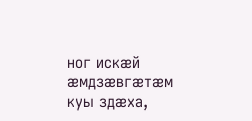ног искæй æмдзæвгæтæм куы здæха,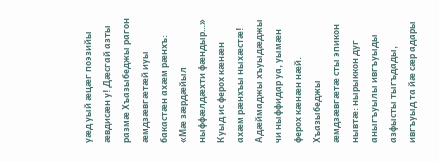уæд уый æцæг поэзийы æвдисæн у! Дæсгай азты размæ Хъазыбеджы рагон æмдзæвгæтæй иуы бакастæн ахæм рæнхъ: «Мæ зæрдæйыл ныффæлдæхти фæндыр…» Куыд ис ферох кæнæн ахæм рæнхъы ныхæстæ! Адæймаджы хъуыдæджы чи ныффидар уа, уымæн ферох кæнæн нæй. Хъазыбеджы æмдзæвгæтæ сты эпикон нывтæ: нырыккон дуг аныгъуылы ивгъуыды азфысты тыгъдады, ивгъуыд та йæ сæр адары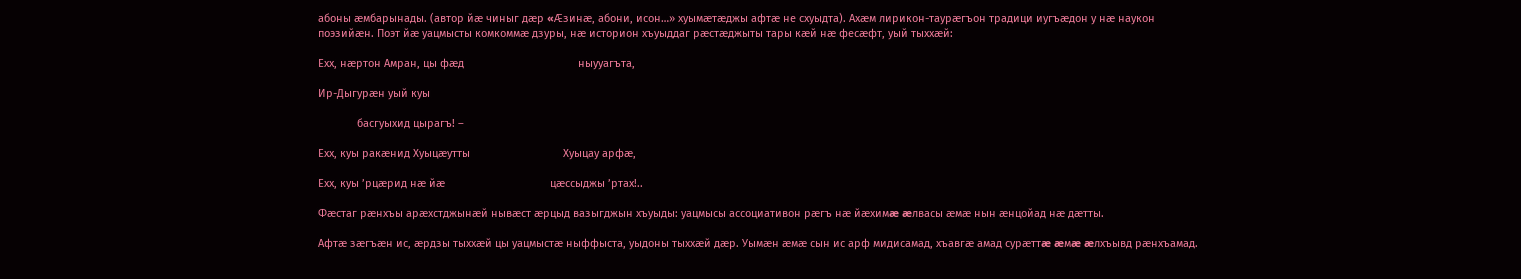абоны æмбарынады. (автор йæ чиныг дæр «Æзинæ, абони, исон…» хуымæтæджы афтæ не схуыдта). Ахæм лирикон-таурæгъон традици иугъæдон у нæ наукон поэзийæн. Поэт йæ уацмысты комкоммæ дзуры, нæ историон хъуыддаг рæстæджыты тары кæй нæ фесæфт, уый тыххæй:

Ехх, нæртон Амран, цы фæд                                      ныууагъта,

Ир-Дыгурæн уый куы

             басгуыхид цырагъ! –

Ехх, куы ракæнид Хуыцæутты                               Хуыцау арфæ,

Ехх, куы ’рцæрид нæ йæ                                   цæссыджы ’ртах!..

Фæстаг рæнхъы арæхстджынæй нывæст æрцыд вазыгджын хъуыды: уацмысы ассоциативон рæгъ нæ йæхимæ æлвасы æмæ нын æнцойад нæ дæтты.

Афтæ зæгъæн ис, æрдзы тыххæй цы уацмыстæ ныффыста, уыдоны тыххæй дæр. Уымæн æмæ сын ис арф мидисамад, хъавгæ амад сурæттæ æмæ æлхъывд рæнхъамад.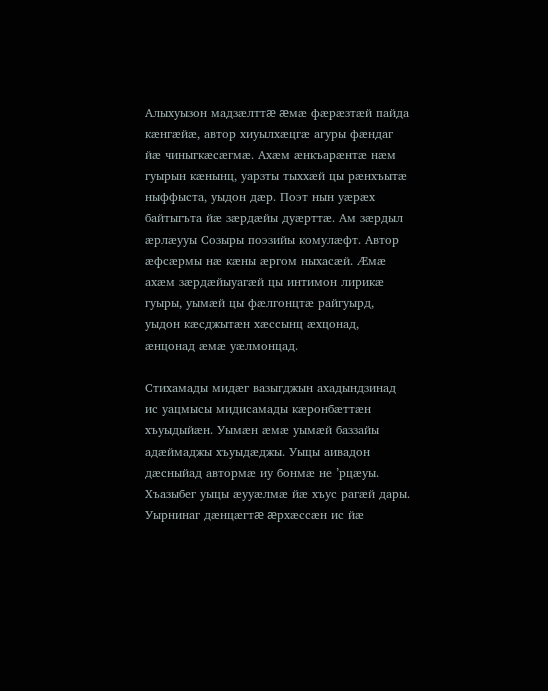Алыхуызон мадзæлттæ æмæ фæрæзтæй пайда кæнгæйæ, автор хиуылхæцгæ агуры фæндаг йæ чиныгкæсæгмæ. Ахæм æнкъарæнтæ нæм гуырын кæнынц, уарзты тыххæй цы рæнхъытæ ныффыста, уыдон дæр. Поэт нын уæрæх байтыгъта йæ зæрдæйы дуæрттæ. Ам зæрдыл æрлæууы Созыры поэзийы комулæфт. Автор æфсæрмы нæ кæны æргом ныхасæй. Æмæ ахæм зæрдæйыуагæй цы интимон лирикæ гуыры, уымæй цы фæлгонцтæ райгуырд, уыдон кæсджытæн хæссынц æхцонад, æнцонад æмæ уæлмонцад.

Стихамады мидæг вазыгджын ахадындзинад ис уацмысы мидисамады кæронбæттæн хъуыдыйæн. Уымæн æмæ уымæй баззайы адæймаджы хъуыдæджы. Уыцы аивадон дæсныйад автормæ иу бонмæ не ’рцæуы. Хъазыбег уыцы æууæлмæ йæ хъус рагæй дары. Уырнинаг дæнцæгтæ æрхæссæн ис йæ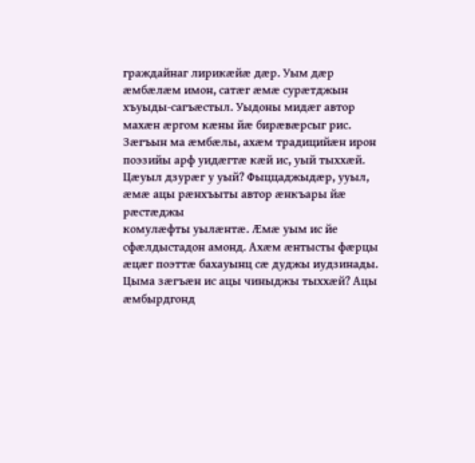граждайнаг лирикæйæ дæр. Уым дæр æмбæлæм имон, сатæг æмæ сурæтджын хъуыды-сагъæстыл. Уыдоны мидæг автор махæн æргом кæны йæ бирæвæрсыг рис. Зæгъын ма æмбæлы, ахæм традицийæн ирон поэзийы арф уидæгтæ кæй ис, уый тыххæй. Цæуыл дзурæг у уый? Фыццаджыдæр, ууыл, æмæ ацы рæнхъыты автор æнкъары йæ рæстæджы
комулæфты уылæнтæ. Æмæ уым ис йе сфæлдыстадон амонд. Ахæм æнтысты фæрцы æцæг поэттæ бахауынц сæ дуджы иудзинады. Цыма зæгъæн ис ацы чиныджы тыххæй? Ацы æмбырдгонд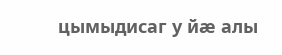цымыдисаг у йæ алы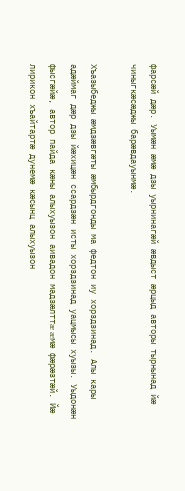фарсæй дæр. Уымæн æмæ дзы уырнинагæй æвдыст æрцыд авторы тырнынад йæ чиныгкæсæджы барæвдауынмæ.

Хъазыбеджы æмдзæвгæты æмбырдгонды ма федтон иу хорздзинад. Алы кары адæймаг дæр дзы йæхицæн ссардзæн исты хорздзинад уацмысы хуызы. Уыдонæн фысгæйæ, автор пайда кæны алыхуызон аивадон мадзæлттæ æмæ фæрæзтæй. Йæ лирикон хъайтартæ дунемæ кæсынц алыхуызон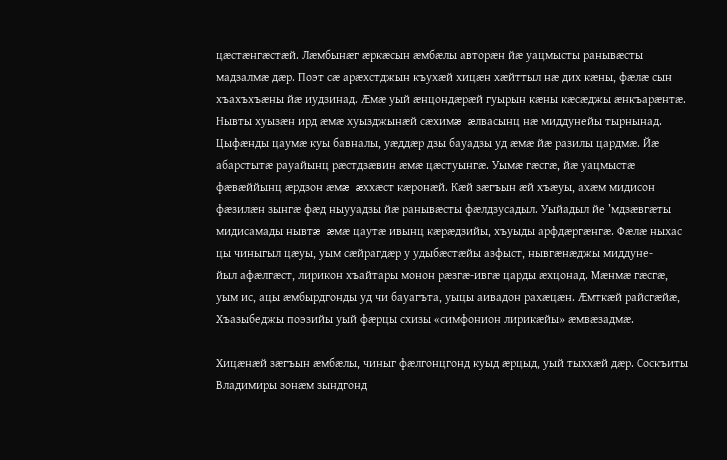цæстæнгæстæй. Лæмбынæг æркæсын æмбæлы авторæн йæ уацмысты ранывæсты мадзалмæ дæр. Поэт сæ арæхстджын къухæй хицæн хæйттыл нæ дих кæны, фæлæ сын хъахъхъæны йæ иудзинад. Æмæ уый æнцондæрæй гуырын кæны кæсæджы æнкъарæнтæ. Нывты хуызæн ирд æмæ хуызджынæй сæхимæ æлвасынц нæ миддунейы тырнынад. Цыфæнды цаумæ куы бавналы, уæддæр дзы бауадзы уд æмæ йæ разилы цардмæ. Йæ абарстытæ рауайынц рæстдзæвин æмæ цæстуынгæ. Уымæ гæсгæ, йæ уацмыстæ фæвæййынц æрдзон æмæ æххæст кæронæй. Кæй зæгъын æй хъæуы, ахæм мидисон фæзилæн зынгæ фæд ныууадзы йæ ранывæсты фæлдзусадыл. Уыйадыл йе ’мдзæвгæты мидисамады нывтæ æмæ цаутæ ивынц кæрæдзийы, хъуыды арфдæргæнгæ. Фæлæ ныхас цы чиныгыл цæуы, уым сæйрагдæр у удыбæстæйы азфыст, нывгæнæджы миддуне-
йыл афæлгæст, лирикон хъайтары монон рæзгæ-ивгæ царды æхцонад. Мæнмæ гæсгæ, уым ис, ацы æмбырдгонды уд чи бауагъта, уыцы аивадон рахæцæн. Æмткæй райсгæйæ, Хъазыбеджы поэзийы уый фæрцы схизы «симфонион лирикæйы» æмвæзадмæ.

Хицæнæй зæгъын æмбæлы, чиныг фæлгонцгонд куыд æрцыд, уый тыххæй дæр. Соскъиты Владимиры зонæм зындгонд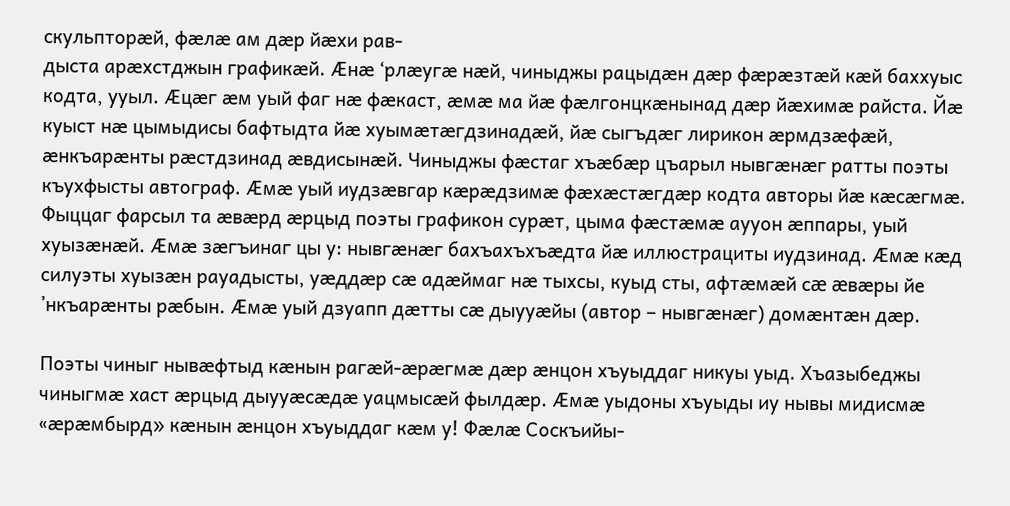скульпторæй, фæлæ ам дæр йæхи рав-
дыста арæхстджын графикæй. Æнæ ‘рлæугæ нæй, чиныджы рацыдæн дæр фæрæзтæй кæй баххуыс кодта, ууыл. Æцæг æм уый фаг нæ фæкаст, æмæ ма йæ фæлгонцкæнынад дæр йæхимæ райста. Йæ куыст нæ цымыдисы бафтыдта йæ хуымæтæгдзинадæй, йæ сыгъдæг лирикон æрмдзæфæй, æнкъарæнты рæстдзинад æвдисынæй. Чиныджы фæстаг хъæбæр цъарыл нывгæнæг ратты поэты къухфысты автограф. Æмæ уый иудзæвгар кæрæдзимæ фæхæстæгдæр кодта авторы йæ кæсæгмæ. Фыццаг фарсыл та æвæрд æрцыд поэты графикон сурæт, цыма фæстæмæ аууон æппары, уый хуызæнæй. Æмæ зæгъинаг цы у: нывгæнæг бахъахъхъæдта йæ иллюстрациты иудзинад. Æмæ кæд силуэты хуызæн рауадысты, уæддæр сæ адæймаг нæ тыхсы, куыд сты, афтæмæй сæ æвæры йе ’нкъарæнты рæбын. Æмæ уый дзуапп дæтты сæ дыууæйы (автор – нывгæнæг) домæнтæн дæр.

Поэты чиныг нывæфтыд кæнын рагæй-æрæгмæ дæр æнцон хъуыддаг никуы уыд. Хъазыбеджы чиныгмæ хаст æрцыд дыууæсæдæ уацмысæй фылдæр. Æмæ уыдоны хъуыды иу нывы мидисмæ «æрæмбырд» кæнын æнцон хъуыддаг кæм у! Фæлæ Соскъийы-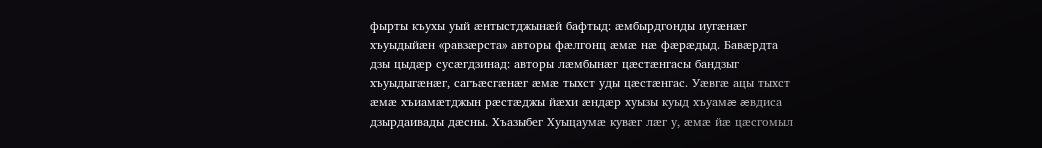фырты къухы уый æнтыстджынæй бафтыд: æмбырдгонды иугæнæг хъуыдыйæн «равзæрста» авторы фæлгонц æмæ нæ фæрæдыд. Бавæрдта дзы цыдæр сусæгдзинад: авторы лæмбынæг цæстæнгасы бандзыг хъуыдыгæнæг, сагъæсгæнæг æмæ тыхст уды цæстæнгас. Уæвгæ ацы тыхст æмæ хъиамæтджын рæстæджы йæхи æндæр хуызы куыд хъуамæ æвдиса дзырдаивады дæсны. Хъазыбег Хуыцаумæ кувæг лæг у, æмæ йæ цæсгомыл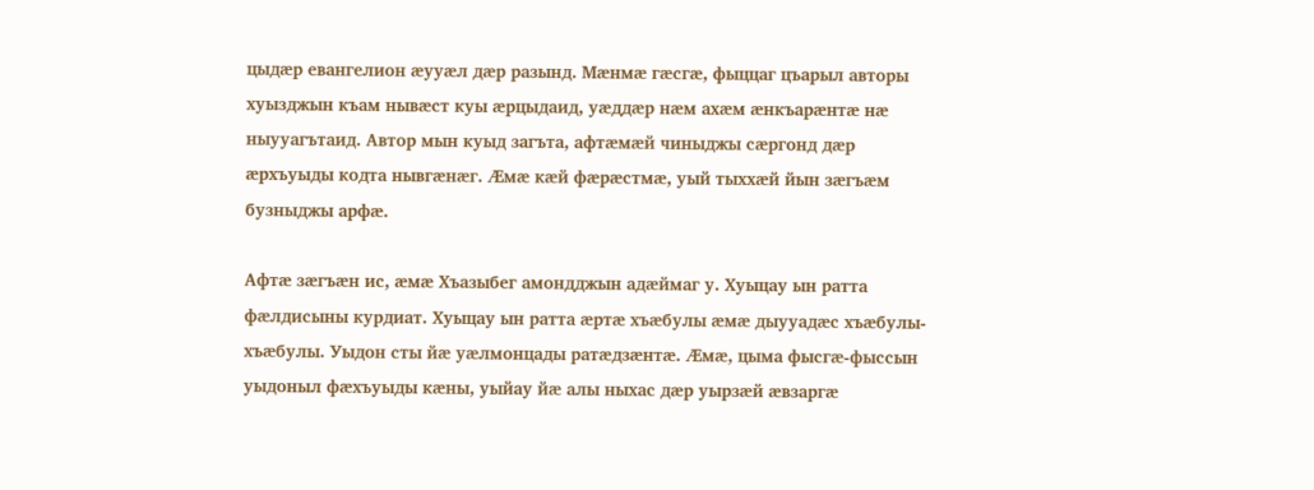цыдæр евангелион æууæл дæр разынд. Мæнмæ гæсгæ, фыццаг цъарыл авторы хуызджын къам нывæст куы æрцыдаид, уæддæр нæм ахæм æнкъарæнтæ нæ ныууагътаид. Автор мын куыд загъта, афтæмæй чиныджы сæргонд дæр æрхъуыды кодта нывгæнæг. Æмæ кæй фæрæстмæ, уый тыххæй йын зæгъæм бузныджы арфæ.

Афтæ зæгъæн ис, æмæ Хъазыбег амондджын адæймаг у. Хуыцау ын ратта фæлдисыны курдиат. Хуыцау ын ратта æртæ хъæбулы æмæ дыууадæс хъæбулы-хъæбулы. Уыдон сты йæ уæлмонцады ратæдзæнтæ. Æмæ, цыма фысгæ-фыссын уыдоныл фæхъуыды кæны, уыйау йæ алы ныхас дæр уырзæй æвзаргæ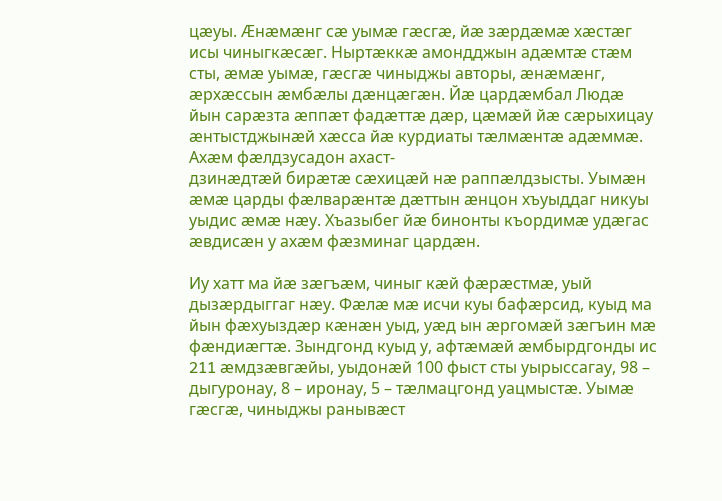цæуы. Æнæмæнг сæ уымæ гæсгæ, йæ зæрдæмæ хæстæг исы чиныгкæсæг. Ныртæккæ амондджын адæмтæ стæм сты, æмæ уымæ, гæсгæ чиныджы авторы, æнæмæнг, æрхæссын æмбæлы дæнцæгæн. Йæ цардæмбал Людæ йын сарæзта æппæт фадæттæ дæр, цæмæй йæ сæрыхицау æнтыстджынæй хæсса йæ курдиаты тæлмæнтæ адæммæ. Ахæм фæлдзусадон ахаст-
дзинæдтæй бирæтæ сæхицæй нæ раппæлдзысты. Уымæн æмæ царды фæлварæнтæ дæттын æнцон хъуыддаг никуы уыдис æмæ нæу. Хъазыбег йæ бинонты къордимæ удæгас æвдисæн у ахæм фæзминаг цардæн.

Иу хатт ма йæ зæгъæм, чиныг кæй фæрæстмæ, уый дызæрдыггаг нæу. Фæлæ мæ исчи куы бафæрсид, куыд ма йын фæхуыздæр кæнæн уыд, уæд ын æргомæй зæгъин мæ фæндиæгтæ. Зындгонд куыд у, афтæмæй æмбырдгонды ис 211 æмдзæвгæйы, уыдонæй 100 фыст сты уырыссагау, 98 – дыгуронау, 8 – иронау, 5 – тæлмацгонд уацмыстæ. Уымæ гæсгæ, чиныджы ранывæст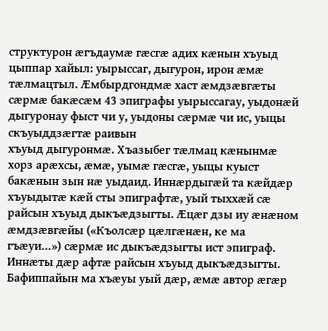структурон æгъдаумæ гæсгæ адих кæнын хъуыд цыппар хайыл: уырыссаг, дыгурон, ирон æмæ тæлмацтыл. Æмбырдгондмæ хаст æмдзæвгæты сæрмæ бакæсæм 43 эпиграфы уырыссагау, уыдонæй дыгуронау фыст чи у, уыдоны сæрмæ чи ис, уыцы скъуыддзæгтæ раивын
хъуыд дыгуронмæ. Хъазыбег тæлмац кæнынмæ хорз арæхсы, æмæ, уымæ гæсгæ, уыцы куыст бакæнын зын нæ уыдаид. Иннæрдыгæй та кæйдæр хъуыдытæ кæй сты эпиграфтæ, уый тыххæй сæ райсын хъуыд дыкъæдзыгты. Æцæг дзы иу æнæном æмдзæвгæйы («Къолсæр цæлгæнæн, ке ма гъæуи…») сæрмæ ис дыкъæдзыгты ист эпиграф. Иннæты дæр афтæ райсын хъуыд дыкъæдзыгты. Бафиппайын ма хъæуы уый дæр, æмæ автор æгæр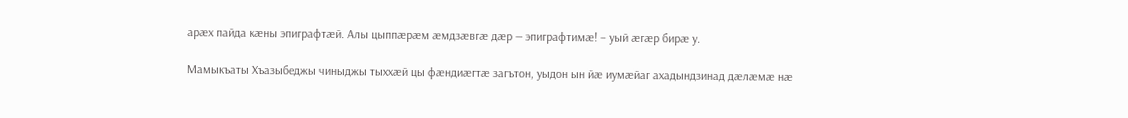арæх пайда кæны эпиграфтæй. Алы цыппæрæм æмдзæвгæ дæр — эпиграфтимæ! – уый æгæр бирæ у.

Мамыкъаты Хъазыбеджы чиныджы тыххæй цы фæндиæгтæ загътон, уыдон ын йæ иумæйаг ахадындзинад дæлæмæ нæ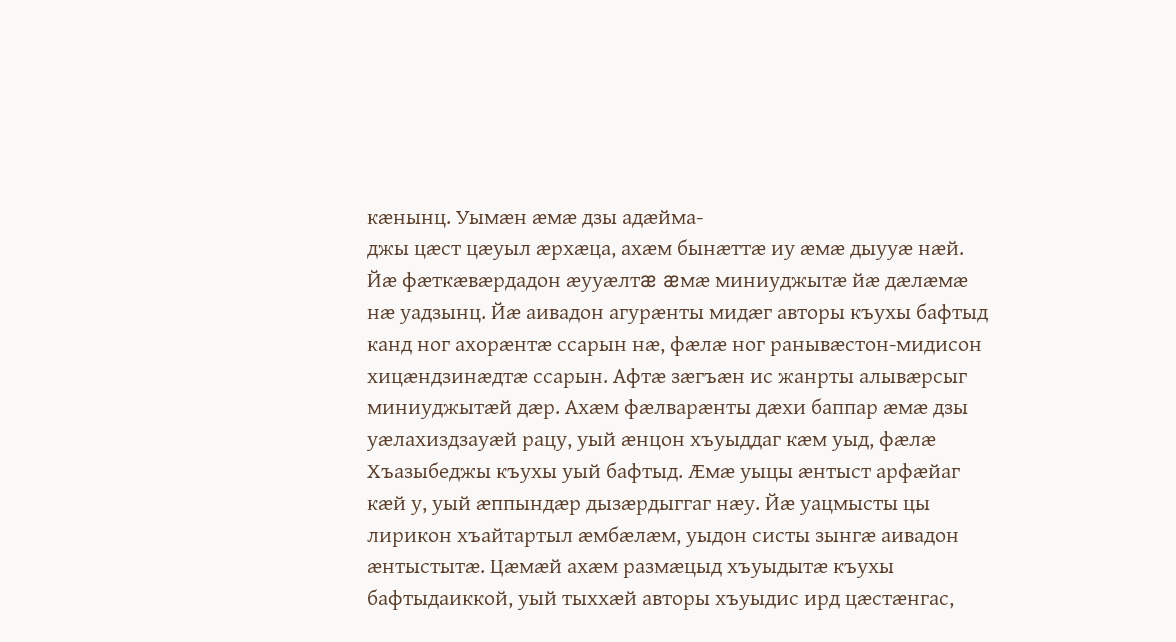кæнынц. Уымæн æмæ дзы адæйма-
джы цæст цæуыл æрхæца, ахæм бынæттæ иу æмæ дыууæ нæй. Йæ фæткæвæрдадон æууæлтæ æмæ миниуджытæ йæ дæлæмæ нæ уадзынц. Йæ аивадон агурæнты мидæг авторы къухы бафтыд канд ног ахорæнтæ ссарын нæ, фæлæ ног ранывæстон-мидисон хицæндзинæдтæ ссарын. Афтæ зæгъæн ис жанрты алывæрсыг миниуджытæй дæр. Ахæм фæлварæнты дæхи баппар æмæ дзы уæлахиздзауæй рацу, уый æнцон хъуыддаг кæм уыд, фæлæ Хъазыбеджы къухы уый бафтыд. Æмæ уыцы æнтыст арфæйаг кæй у, уый æппындæр дызæрдыггаг нæу. Йæ уацмысты цы лирикон хъайтартыл æмбæлæм, уыдон систы зынгæ аивадон æнтыстытæ. Цæмæй ахæм размæцыд хъуыдытæ къухы бафтыдаиккой, уый тыххæй авторы хъуыдис ирд цæстæнгас,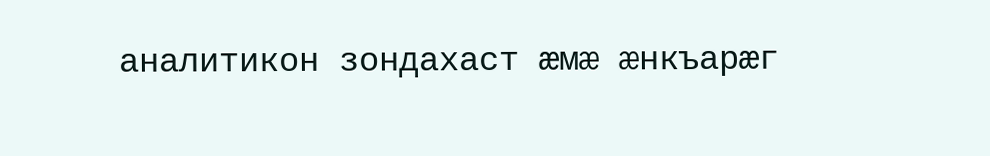аналитикон зондахаст æмæ æнкъарæг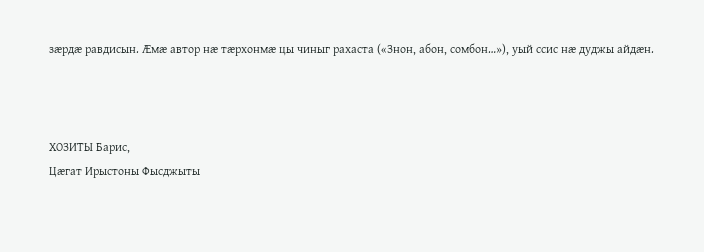зæрдæ равдисын. Æмæ автор нæ тæрхонмæ цы чиныг рахаста («Знон, абон, сомбон…»), уый ссис нæ дуджы айдæн.



ХОЗИТЫ Барис,
Цæгат Ирыстоны Фысджыты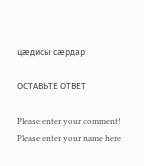цæдисы сæрдар

ОСТАВЬТЕ ОТВЕТ

Please enter your comment!
Please enter your name here